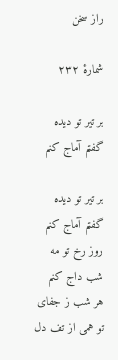راز سخن

شمارهٔ ۲۳۲

بر تیر تو دیده گفتم آماج کنم

بر تیر تو دیده گفتم آماج کنم
روز رخ تو مه شب داج کنم
هر شب ز جفای تو همی از تف دل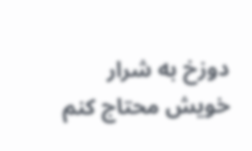دوزخ به شرار خویش محتاج کنم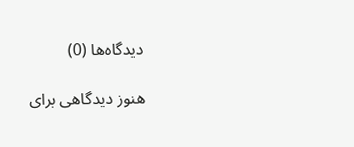دیدگاه‌ها (0)

هنوز دیدگاهی برای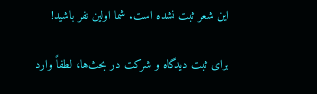این شعر ثبت نشده است. شما اولین نفر باشید!

برای ثبت دیدگاه و شرکت در بحث‌ها، لطفاً وارد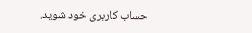حساب کاربری خود شوید.